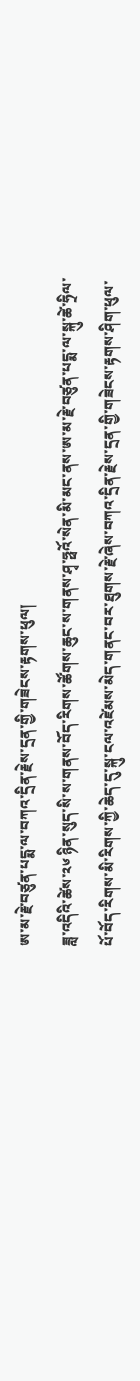ཨ་མ་རྗེ་བཙུན་པདྨ་ལ་བཀའ་དྲིན་རྗེས་དྲན་གྱི་གཟེངས་རྟགས་ཕུལ།
ཟླ་འདིའི་ཚེས་༢༦ ཉིན་སུད་སི་ས་གནས་བོད་རིགས་ཚོགས་ཆུང་ས་གནས་ཤྭ་ཧྥའོ་སེན་མི་མང་ནས་ཨ་མ་རྗེ་བཙུན་པདྨ་ལ་སྐུ་ཚེ་ཧྲིལ་པོ་བོད་རིགས་མི་རིགས་ཀྱི་ཆེད་དུ་སྐུ་ངལ་འཛེམས་མེད་གནང་བར་ཐུགས་རྗེ་ཞེས་བཀའ་དྲིན་རྗེས་དྲན་གྱི་གཟེངས་རྟགས་ཤིག་ཕུལ་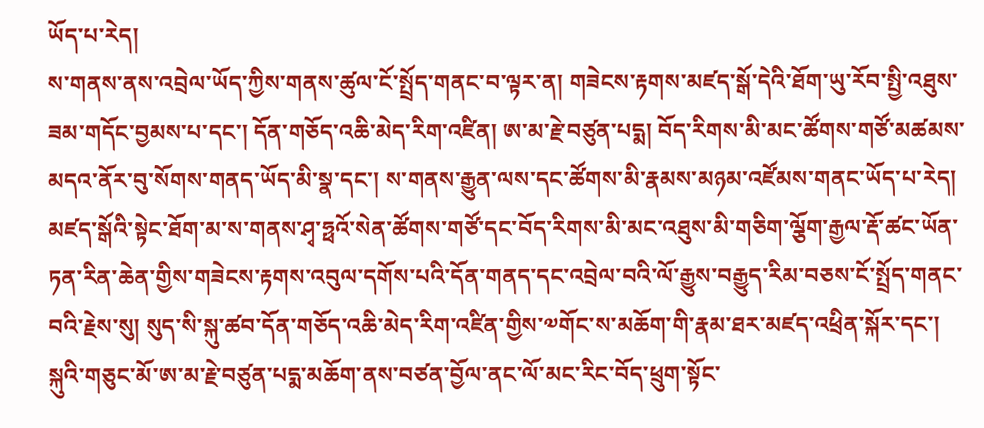ཡོད་པ་རེད།
ས་གནས་ནས་འབྲེལ་ཡོད་ཀྱིས་གནས་ཚུལ་ངོ་སྤྲོད་གནང་བ་ལྟར་ན། གཟེངས་རྟགས་མཛད་སྒོ་དེའི་ཐོག་ཡུ་རོབ་སྤྱི་འཐུས་ཟམ་གདོང་བྱམས་པ་དང་། དོན་གཅོད་འཆི་མེད་རིག་འཛིན། ཨ་མ་རྗེ་བཙུན་པདྨ། བོད་རིགས་མི་མང་ཚོགས་གཙོ་མཚམས་མདའ་ནོར་བུ་སོགས་གནད་ཡོད་མི་སྣ་དང་། ས་གནས་རྒྱུན་ལས་དང་ཚོགས་མི་རྣམས་མཉམ་འཛོམས་གནང་ཡོད་པ་རེད།
མཛད་སྒོའི་སྟེང་ཐོག་མ་ས་གནས་ཤྭ་ཧྥའོ་སེན་ཚོགས་གཙོ་དང་བོད་རིགས་མི་མང་འཐུས་མི་གཅིག་ལྕོག་རྒྱལ་རྡོ་ཚང་ཡོན་ཏན་རིན་ཆེན་གྱིས་གཟེངས་རྟགས་འབུལ་དགོས་པའི་དོན་གནད་དང་འབྲེལ་བའི་ལོ་རྒྱུས་བརྒྱུད་རིམ་བཅས་ངོ་སྤྲོད་གནང་བའི་རྗེས་སུ། སུད་སི་སྐུ་ཚབ་དོན་གཅོད་འཆི་མེད་རིག་འཛིན་གྱིས་༧གོང་ས་མཆོག་གི་རྣམ་ཐར་མཛད་འཕྲིན་སྐོར་དང་། སྐུའི་གཅུང་མོ་ཨ་མ་རྗེ་བཙུན་པདྨ་མཆོག་ནས་བཙན་བྱོལ་ནང་ལོ་མང་རིང་བོད་ཕྲུག་སྟོང་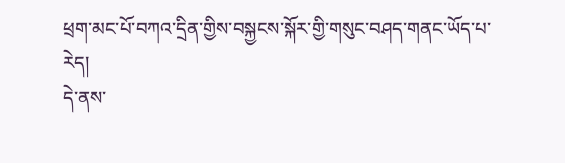ཕྲག་མང་པོ་བཀའ་དྲིན་གྱིས་བསྐྱངས་སྐོར་གྱི་གསུང་བཤད་གནང་ཡོད་པ་རེད།
དེ་ནས་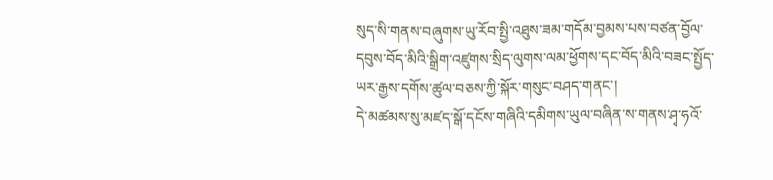སུད་སི་གནས་བཞུགས་ཡུ་རོབ་སྤྱི་འཐུས་ཟམ་གདོམ་བྱམས་པས་བཙན་བྱོལ་དབུས་བོད་མིའི་སྒྲིག་འཛུགས་སྲིད་ལུགས་ལམ་ཕྱོགས་དང་བོད་མིའི་བཟང་སྤྱོད་ཡར་རྒྱས་དགོས་ཚུལ་བཅས་ཀྱི་སྐོར་གསུང་བཤད་གནང་།
དེ་མཚམས་སུ་མཛད་སྒོ་དངོས་གཞིའི་དམིགས་ཡུལ་བཞིན་ས་གནས་ཤྭ་ཧའོ་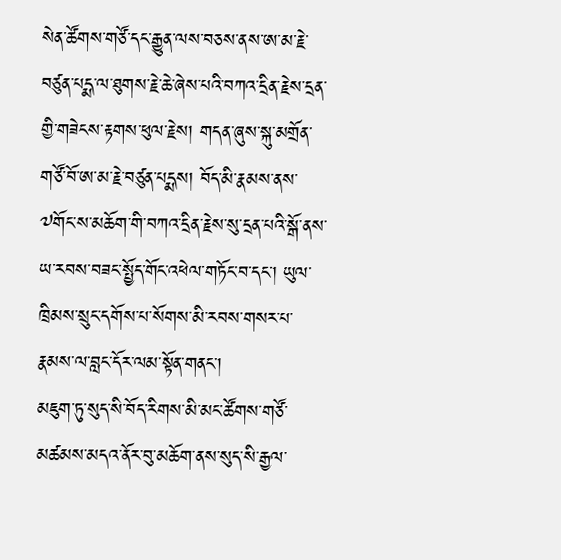སེན་ཚོགས་གཙོ་དང་རྒྱུན་ལས་བཅས་ནས་ཨ་མ་རྗེ་བཙུན་པདྨ་ལ་ཐུགས་རྗེ་ཆེ་ཞེས་པའི་བཀའ་དྲིན་རྗེས་དྲན་གྱི་གཟེངས་རྟགས་ཕུལ་རྗེས། གདན་ཞུས་སྐུ་མགྲོན་གཙོ་བོ་ཨ་མ་རྗེ་བཙུན་པདྨས། བོད་མི་རྣམས་ནས་༧གོང་ས་མཆོག་གི་བཀའ་དྲིན་རྗེས་སུ་དྲན་པའི་སྒོ་ནས་ཡ་རབས་བཟང་སྤྱོད་གོང་འཕེལ་གཏོང་བ་དང་། ཡུལ་ཁྲིམས་སྲུང་དགོས་པ་སོགས་མི་རབས་གསར་པ་རྣམས་ལ་བླང་དོར་ལམ་སྟོན་གནང་།
མཇུག་ཏུ་སུད་སི་བོད་རིགས་མི་མང་ཚོགས་གཙོ་མཚམས་མདའ་ནོར་བུ་མཆོག་ནས་སུད་སི་རྒྱལ་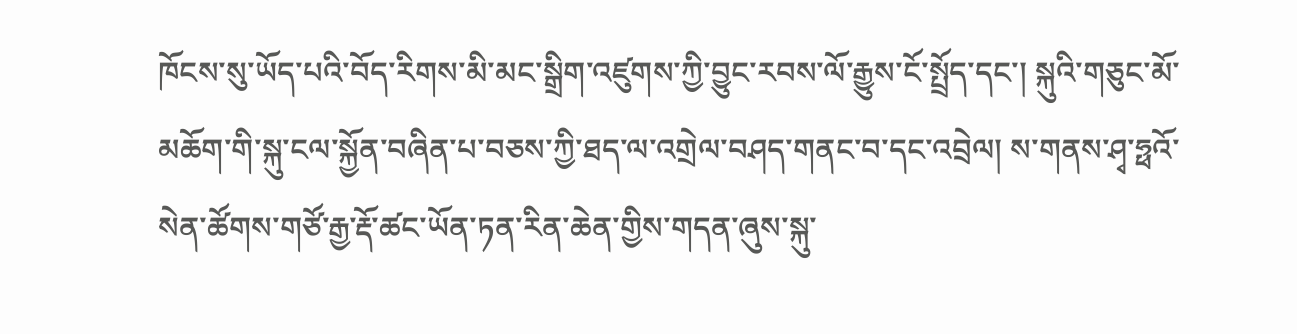ཁོངས་སུ་ཡོད་པའི་བོད་རིགས་མི་མང་སྒྲིག་འཛུགས་ཀྱི་བྱུང་རབས་ལོ་རྒྱུས་ངོ་སྤྲོད་དང་། སྐུའི་གཅུང་མོ་མཆོག་གི་སྐུ་ངལ་སྐྱོན་བཞིན་པ་བཅས་ཀྱི་ཐད་ལ་འགྲེལ་བཤད་གནང་བ་དང་འབྲེལ། ས་གནས་ཤྭ་ཧྥའོ་སེན་ཚོགས་གཙོ་རྒྱ་རྡོ་ཚང་ཡོན་ཏན་རིན་ཆེན་གྱིས་གདན་ཞུས་སྐུ་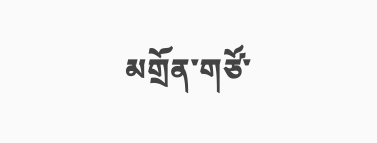མགྲོན་གཙོ་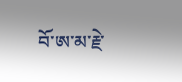བོ་ཨ་མ་རྗེ་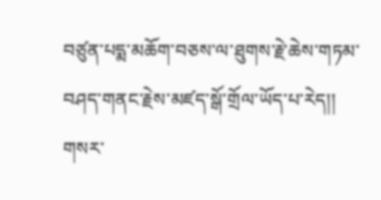བཙུན་པདྨ་མཆོག་བཅས་ལ་ཐུགས་རྗེ་ཆེས་གཏམ་བཤད་གནང་རྗེས་མཛད་སྒོ་གྲོལ་ཡོད་པ་རེད།།
གསར་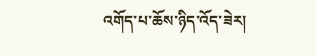འགོད་པ་ཆོས་ཉིད་འོད་ཟེར།